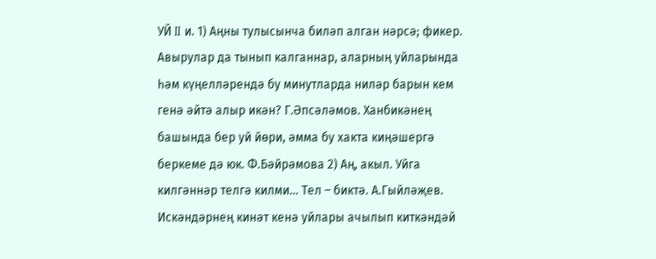УЙ II и. 1) Аңны тулысынча биләп алган нәрсә; фикер. Авырулар да тынып калганнар, аларның уйларында һәм күңелләрендә бу минутларда ниләр барын кем генә әйтә алыр икән? Г.Әпсәләмов. Ханбикәнең башында бер уй йөри, әмма бу хакта киңәшергә беркеме дә юк. Ф.Бәйрәмова 2) Аң, акыл. Уйга килгәннәр телгә килми... Тел – биктә. А.Гыйләҗев. Искәндәрнең кинәт кенә уйлары ачылып киткәндәй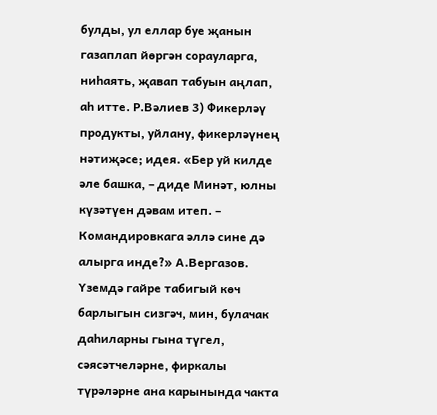булды, ул еллар буе җанын газаплап йөргән сорауларга, ниһаять, җавап табуын аңлап, аһ итте. Р.Вәлиев 3) Фикерләү продукты, уйлану, фикерләүнең нәтиҗәсе; идея. «Бер уй килде әле башка, – диде Минәт, юлны күзәтүен дәвам итеп. – Командировкага әллә сине дә алырга инде?» А.Вергазов. Үземдә гайре табигый көч барлыгын сизгәч, мин, булачак даһиларны гына түгел, сәясәтчеләрне, фиркалы түрәләрне ана карынында чакта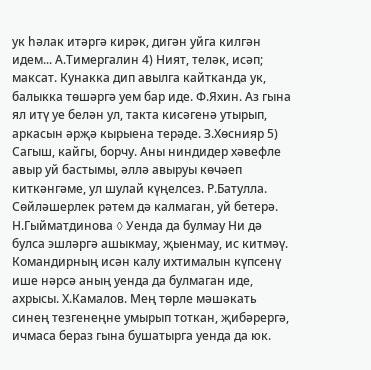ук һәлак итәргә кирәк, дигән уйга килгән идем... А.Тимергалин 4) Ният, теләк, исәп; максат. Кунакка дип авылга кайтканда ук, балыкка төшәргә уем бар иде. Ф.Яхин. Аз гына ял итү уе белән ул, такта кисәгенә утырып, аркасын әрҗә кырыена терәде. З.Хөснияр 5) Сагыш, кайгы, борчу. Аны ниндидер хәвефле авыр уй бастымы, әллә авыруы көчәеп киткәнгәме, ул шулай күңелсез. Р.Батулла. Сөйләшерлек рәтем дә калмаган, уй бетерә. Н.Гыйматдинова ◊ Уенда да булмау Ни дә булса эшләргә ашыкмау, җыенмау, ис китмәү. Командирның исән калу ихтималын күпсенү ише нәрсә аның уенда да булмаган иде, ахрысы. Х.Камалов. Мең төрле мәшәкать синең тезгенеңне умырып тоткан, җибәрергә, ичмаса бераз гына бушатырга уенда да юк.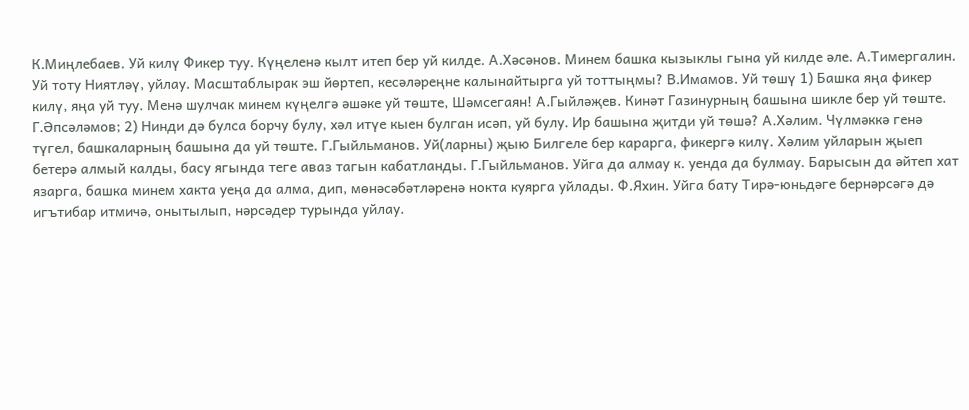К.Миңлебаев. Уй килү Фикер туу. Күңеленә кылт итеп бер уй килде. А.Хәсәнов. Минем башка кызыклы гына уй килде әле. А.Тимергалин. Уй тоту Ниятләү, уйлау. Масштаблырак эш йөртеп, кесәләреңне калынайтырга уй тоттыңмы? В.Имамов. Уй төшү 1) Башка яңа фикер килү, яңа уй туу. Менә шулчак минем күңелгә әшәке уй төште, Шәмсегаян! А.Гыйләҗев. Кинәт Газинурның башына шикле бер уй төште. Г.Әпсәләмов; 2) Нинди дә булса борчу булу, хәл итүе кыен булган исәп, уй булу. Ир башына җитди уй төшә? А.Хәлим. Чүлмәккә генә түгел, башкаларның башына да уй төште. Г.Гыйльманов. Уй(ларны) җыю Билгеле бер карарга, фикергә килү. Хәлим уйларын җыеп бетерә алмый калды, басу ягында теге аваз тагын кабатланды. Г.Гыйльманов. Уйга да алмау к. уенда да булмау. Барысын да әйтеп хат язарга, башка минем хакта уеңа да алма, дип, мөнәсәбәтләренә нокта куярга уйлады. Ф.Яхин. Уйга бату Тирә-юньдәге бернәрсәгә дә игътибар итмичә, онытылып, нәрсәдер турында уйлау.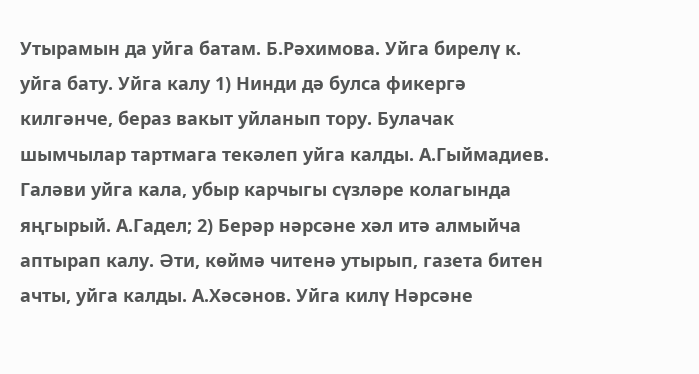Утырамын да уйга батам. Б.Рәхимова. Уйга бирелү к. уйга бату. Уйга калу 1) Нинди дә булса фикергә килгәнче, бераз вакыт уйланып тору. Булачак шымчылар тартмага текәлеп уйга калды. А.Гыймадиев. Галәви уйга кала, убыр карчыгы сүзләре колагында яңгырый. А.Гадел; 2) Берәр нәрсәне хәл итә алмыйча аптырап калу. Әти, көймә читенә утырып, газета битен ачты, уйга калды. А.Хәсәнов. Уйга килү Нәрсәне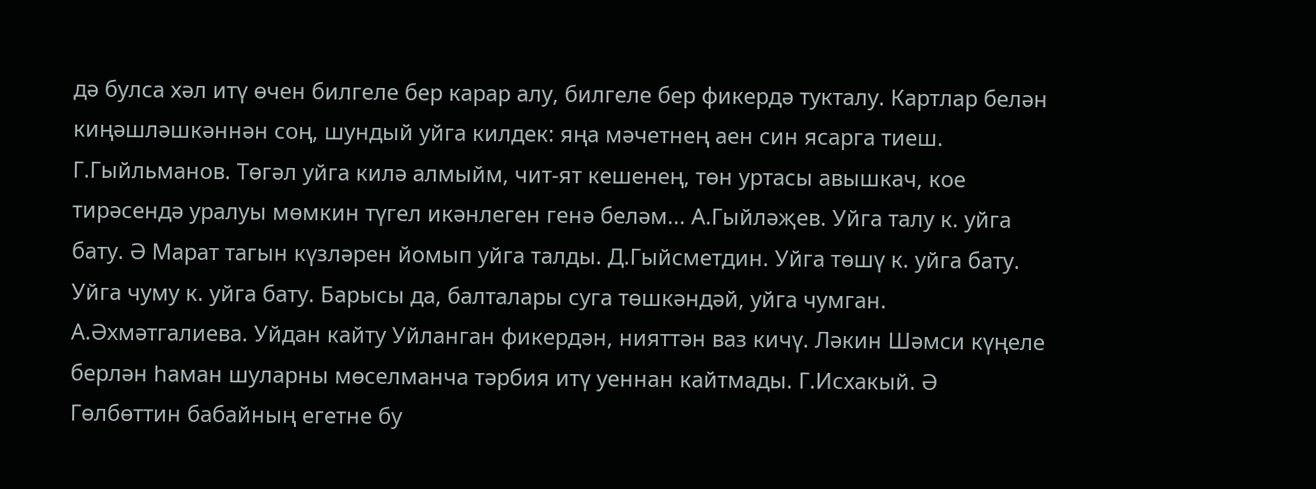дә булса хәл итү өчен билгеле бер карар алу, билгеле бер фикердә тукталу. Картлар белән киңәшләшкәннән соң, шундый уйга килдек: яңа мәчетнең аен син ясарга тиеш. Г.Гыйльманов. Төгәл уйга килә алмыйм, чит-ят кешенең, төн уртасы авышкач, кое тирәсендә уралуы мөмкин түгел икәнлеген генә беләм... А.Гыйләҗев. Уйга талу к. уйга бату. Ә Марат тагын күзләрен йомып уйга талды. Д.Гыйсметдин. Уйга төшү к. уйга бату. Уйга чуму к. уйга бату. Барысы да, балталары суга төшкәндәй, уйга чумган. А.Әхмәтгалиева. Уйдан кайту Уйланган фикердән, нияттән ваз кичү. Ләкин Шәмси күңеле берлән һаман шуларны мөселманча тәрбия итү уеннан кайтмады. Г.Исхакый. Ә Гөлбөттин бабайның егетне бу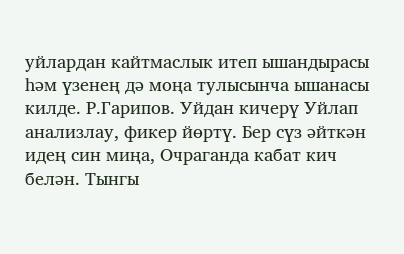уйлардан кайтмаслык итеп ышандырасы һәм үзенең дә моңа тулысынча ышанасы килде. Р.Гарипов. Уйдан кичерү Уйлап анализлау, фикер йөртү. Бер сүз әйткән идең син миңа, Очраганда кабат кич белән. Тынгы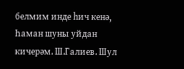белмим инде һич кенә, Һаман шуны уйдан кичерәм. Ш.Галиев. Шул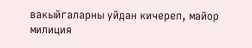вакыйгаларны уйдан кичереп, майор милиция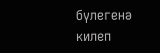бүлегенә килеп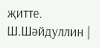җитте. Ш.Шәйдуллин |